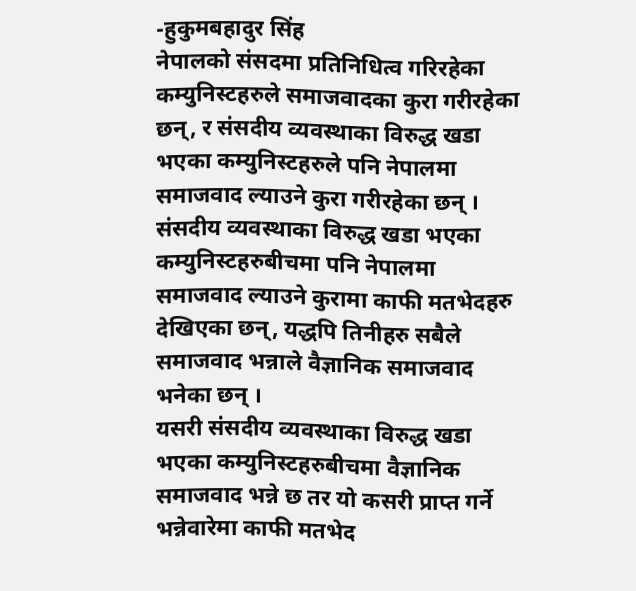-हुकुमबहादुर सिंह
नेपालको संसदमा प्रतिनिधित्व गरिरहेका कम्युनिस्टहरुले समाजवादका कुरा गरीरहेका छन्, र संसदीय व्यवस्थाका विरुद्ध खडा भएका कम्युनिस्टहरुले पनि नेपालमा समाजवाद ल्याउने कुरा गरीरहेका छन् । संसदीय व्यवस्थाका विरुद्ध खडा भएका कम्युनिस्टहरुबीचमा पनि नेपालमा समाजवाद ल्याउने कुरामा काफी मतभेदहरु देखिएका छन्, यद्धपि तिनीहरु सबैले समाजवाद भन्नाले वैज्ञानिक समाजवाद भनेका छन् ।
यसरी संसदीय व्यवस्थाका विरुद्ध खडा भएका कम्युनिस्टहरुबीचमा वैज्ञानिक समाजवाद भन्ने छ तर यो कसरी प्राप्त गर्ने भन्नेवारेमा काफी मतभेद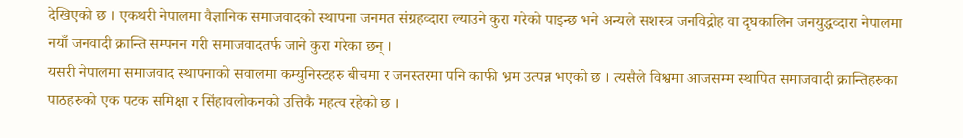देखिएको छ । एकथरी नेपालमा वैज्ञानिक समाजवादको स्थापना जनमत संग्रहव्दारा ल्याउने कुरा गरेको पाइन्छ भने अन्यले सशस्त्र जनविद्रोह वा दृघकालिन जनयुद्धव्दारा नेपालमा नयाँ जनवादी क्रान्ति सम्पनन गरी समाजवादतर्फ जाने कुरा गरेका छन् ।
यसरी नेपालमा समाजवाद स्थापनाको सवालमा कम्युनिस्टहरु बीचमा र जनस्तरमा पनि काफी भ्रम उत्पन्न भएको छ । त्यसैले विश्वमा आजसम्म स्थापित समाजवादी क्रान्तिहरुका पाठहरुको एक पटक समिक्षा र सिंहावलोकनको उत्तिकै महत्व रहेको छ ।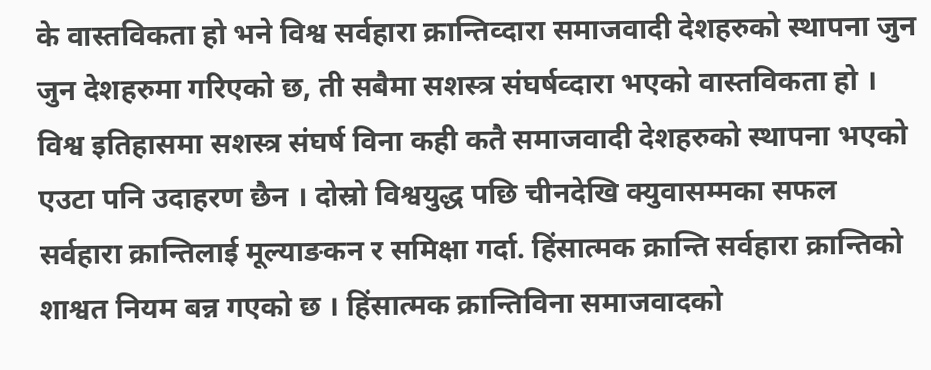के वास्तविकता हो भने विश्व सर्वहारा क्रान्तिव्दारा समाजवादी देशहरुको स्थापना जुन जुन देशहरुमा गरिएको छ, ती सबैमा सशस्त्र संघर्षव्दारा भएको वास्तविकता हो । विश्व इतिहासमा सशस्त्र संघर्ष विना कही कतै समाजवादी देशहरुको स्थापना भएको एउटा पनि उदाहरण छैन । दोस्रो विश्वयुद्ध पछि चीनदेखि क्युवासम्मका सफल सर्वहारा क्रान्तिलाई मूल्याङकन र समिक्षा गर्दा. हिंसात्मक क्रान्ति सर्वहारा क्रान्तिको शाश्वत नियम बन्न गएको छ । हिंसात्मक क्रान्तिविना समाजवादको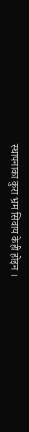स्थापनाका कुरा भ्रम सिवाय केही होइन ।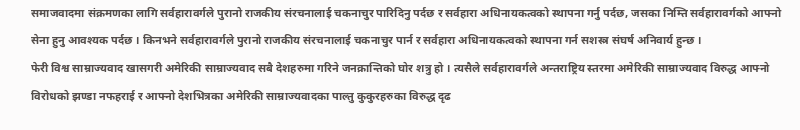समाजवादमा संक्रमणका लागि सर्वहारावर्गले पुरानो राजकीय संरचनालाई चकनाचुर पारिदिनु पर्दछ र सर्वहारा अधिनायकत्वको स्थापना गर्नु पर्दछ, जसका निम्ति सर्वहारावर्गको आफ्नो सेना हुनु आवश्यक पर्दछ । किनभने सर्वहारावर्गले पुरानो राजकीय संरचनालाई चकनाचुर पार्न र सर्वहारा अधिनायकत्वको स्थापना गर्न सशस्त्र संघर्ष अनिवार्य हुन्छ ।
फेरी विश्व साम्राज्यवाद खासगरी अमेरिकी साम्राज्यवाद सबै देशहरुमा गरिने जनक्रान्तिको घोर शत्रु हो । त्यसैले सर्वहारावर्गले अन्तराष्ट्रिय स्तरमा अमेरिकी साम्राज्यवाद विरुद्ध आफ्नो विरोधको झण्डा नफहराई र आफ्नो देशभित्रका अमेरिकी साम्राज्यवादका पाल्तु कुकुरहरुका विरुद्ध दृढ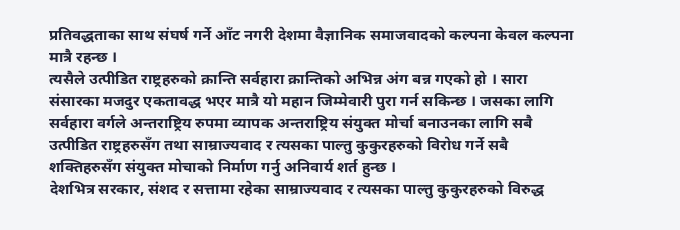प्रतिवद्धताका साथ संघर्ष गर्ने आँट नगरी देशमा वैज्ञानिक समाजवादको कल्पना केवल कल्पना मात्रै रहन्छ ।
त्यसैले उत्पीडित राष्ट्रहरुको क्रान्ति सर्वहारा क्रान्तिको अभिन्न अंग बन्न गएको हो । सारा संसारका मजदुर एकतावद्ध भएर मात्रै यो महान जिम्मेवारी पुरा गर्न सकिन्छ । जसका लागि सर्वहारा वर्गले अन्तराष्ट्रिय रुपमा व्यापक अन्तराष्ट्रिय संयुक्त मोर्चा बनाउनका लागि सबै उत्पीडित राष्ट्रहरुसँग तथा साम्राज्यवाद र त्यसका पाल्तु कुकुरहरुको विरोध गर्ने सबै शक्तिहरुसँग संयुक्त मोचाको निर्माण गर्नु अनिवार्य शर्त हुन्छ ।
देशभित्र सरकार, संशद र सत्तामा रहेका साम्राज्यवाद र त्यसका पाल्तु कुकुरहरुको विरुद्ध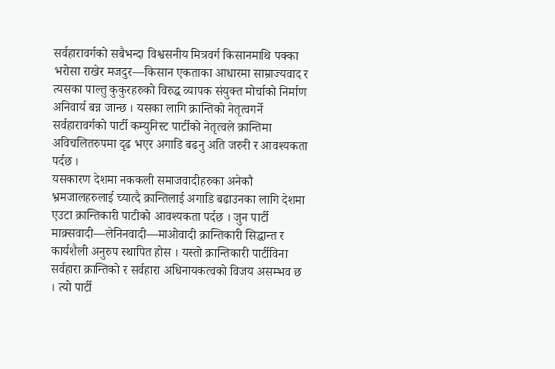सर्वहारावर्गको सबैभन्दा विश्वसनीय मित्रवर्ग किसानमाथि पक्का भरोसा राखेर मजदुर—किसान एकताका आधारमा साम्राज्यवाद र त्यसका पाल्तु कुकुरहरुको विरुद्ध व्यापक संयुक्त मोर्चाको निर्माण अनिवार्य बन्न जान्छ । यसका लागि क्रान्तिको नेतृत्वगर्ने सर्वहारावर्गको पार्टी कम्युनिस्ट पार्टीको नेतृत्वले क्रान्तिमा अविचलितरुपमा दृढ भएर अगाडि बढनु अति जरुरी र आवश्यकता पर्दछ ।
यसकारण देशमा नककली समाजवादीहरुका अनेकौ भ्रमजालहरुलाई च्यात्दै क्रान्तिलाई अगाडि बढाउनका लागि देशमा एउटा क्रान्तिकारी पाटीको आवश्यकता पर्दछ । जुन पार्टी माक्र्सवादी—लेनिनवादी—माओवादी क्रान्तिकारी सिद्धान्त र कार्यशैली अनुरुप स्थापित होस । यस्तो क्रान्तिकारी पार्टीविना सर्वहारा क्रान्तिको र सर्वहारा अधिनायकत्वको विजय असम्भव छ । त्यो पार्टी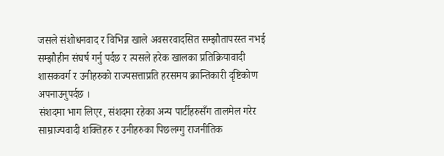जसले संशोधनवाद र विभिन्न खाले अवसरवादसित सम्झौतापरस्त नभई सम्झौहीन संघर्ष गर्नु पर्दछ र त्यसले हरेक खालका प्रतिक्रियावादी शासकवर्ग र उनीहरुको राज्यसत्ताप्रति हरसमय क्रान्तिकारी दृष्टिकोण अपनाउनुपर्दछ ।
संशदमा भाग लिएर, संशदमा रहेका अन्य पार्टीहरुसँग तालमेल गरेर साम्राज्यवादी शक्तिहरु र उनीहरुका पिछलग्गु राजनीतिक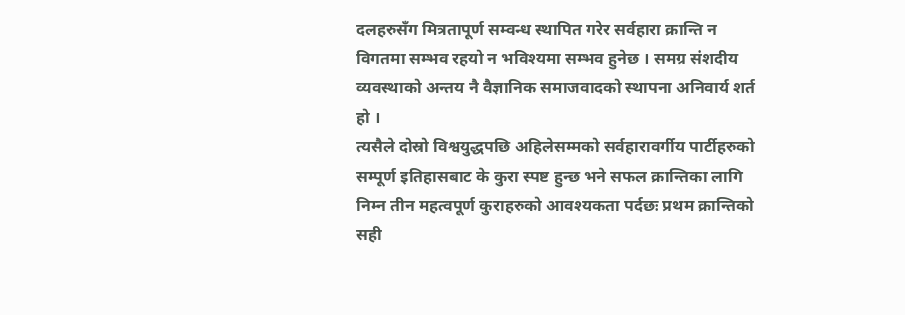दलहरुसँग मित्रतापूर्ण सम्वन्ध स्थापित गरेर सर्वहारा क्रान्ति न विगतमा सम्भव रहयो न भविश्यमा सम्भव हुनेछ । समग्र संशदीय व्यवस्थाको अन्तय नै वैज्ञानिक समाजवादको स्थापना अनिवार्य शर्त हो ।
त्यसैले दोस्रो विश्वयुद्धपछि अहिलेसम्मको सर्वहारावर्गीय पार्टीहरुको सम्पूर्ण इतिहासबाट के कुरा स्पष्ट हुन्छ भने सफल क्रान्तिका लागि निम्न तीन महत्वपूर्ण कुराहरुको आवश्यकता पर्दछः प्रथम क्रान्तिको सही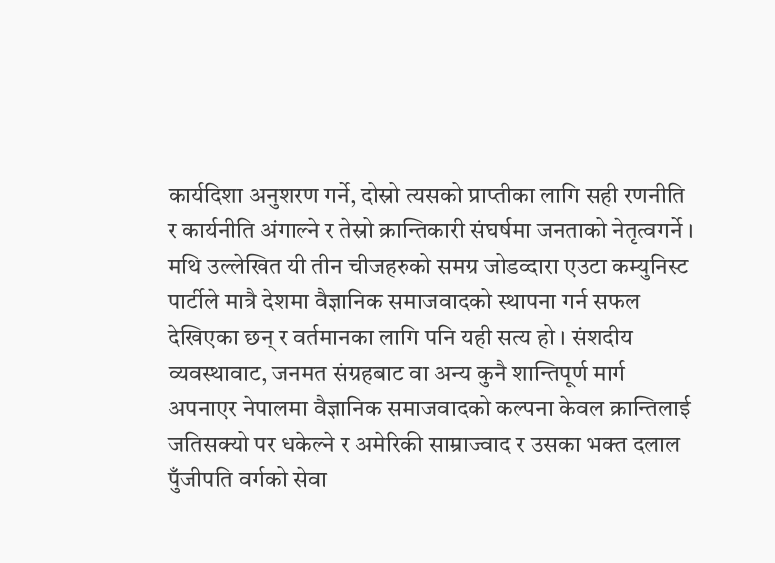कार्यदिशा अनुशरण गर्ने, दोस्रो त्यसको प्राप्तीका लागि सही रणनीति र कार्यनीति अंगाल्ने र तेस्रो क्रान्तिकारी संघर्षमा जनताको नेतृत्वगर्ने ।
मथि उल्लेखित यी तीन चीजहरुको समग्र जोडव्दारा एउटा कम्युनिस्ट पार्टीले मात्रै देशमा वैज्ञानिक समाजवादको स्थापना गर्न सफल देखिएका छन् र वर्तमानका लागि पनि यही सत्य हो । संशदीय व्यवस्थावाट, जनमत संग्रहबाट वा अन्य कुनै शान्तिपूर्ण मार्ग अपनाएर नेपालमा वैज्ञानिक समाजवादको कल्पना केवल क्रान्तिलाई जतिसक्यो पर धकेल्ने र अमेरिकी साम्राज्वाद र उसका भक्त दलाल पुँजीपति वर्गको सेवा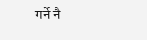गर्ने नै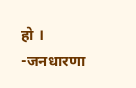हो । -जनधारणा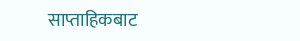साप्ताहिकबाट